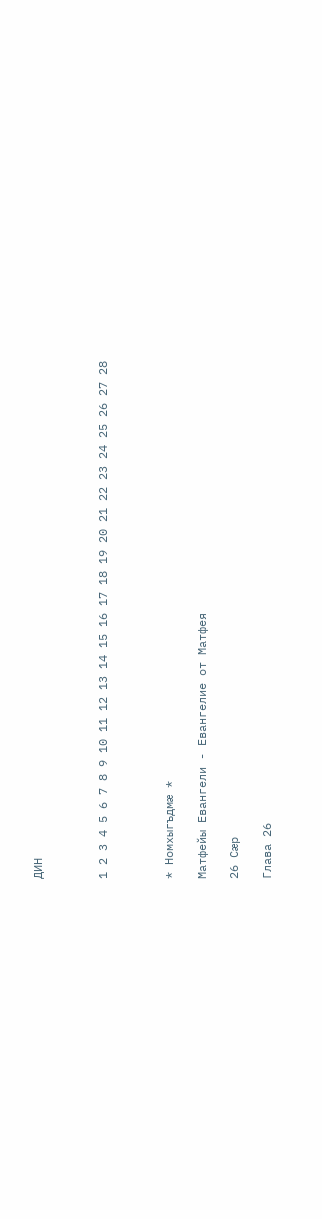ДИН



1 2 3 4 5 6 7 8 9 10 11 12 13 14 15 16 17 18 19 20 21 22 23 24 25 26 27 28



* Номхыгъдмæ *

Матфейы Евангели - Евангелие от Матфея

26 Сæр

Глава 26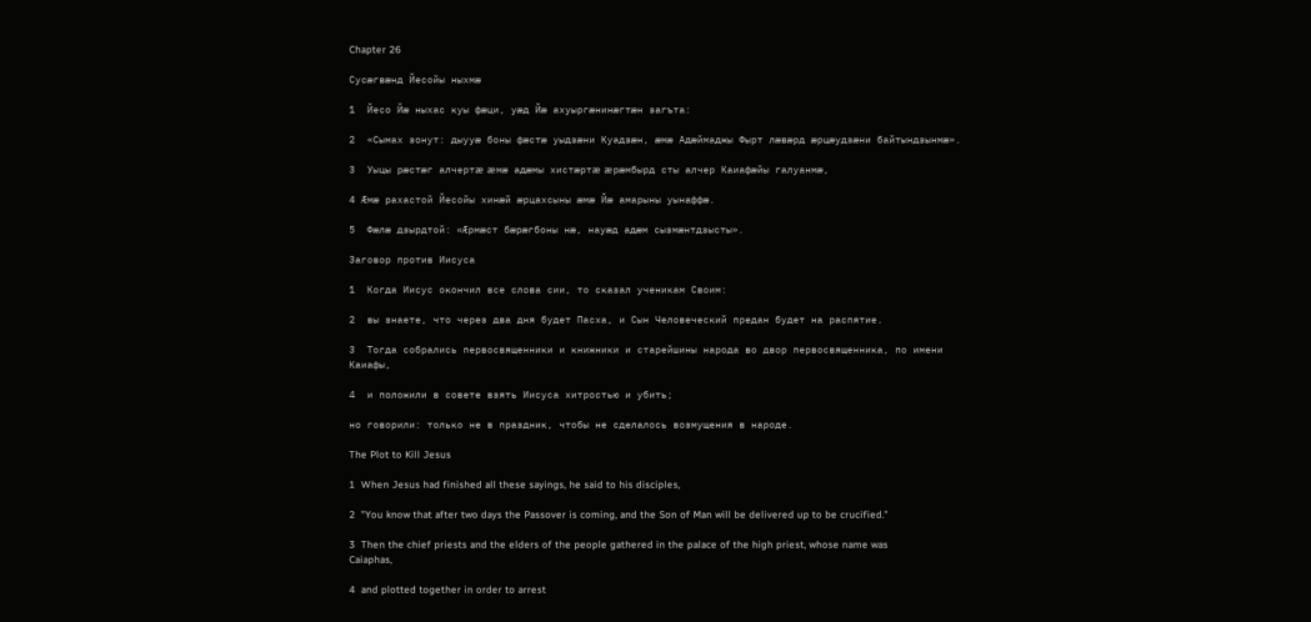Chapter 26

Сусæгвæнд Йесойы ныхмæ

1  Йесо Йæ ныхас куы фæци, уæд Йæ ахуыргæнинæгтæн загъта:

2  «Сымах зонут: дыууæ боны фæстæ уыдзæни Куадзæн, æмæ Адæймаджы Фырт лæвæрд æрцæудзæни байтындзынмæ».

3  Уыцы рæстæг алчертæ æмæ адæмы хистæртæ æрæмбырд сты алчер Каиафæйы галуанмæ,

4  Æмæ рахастой Йесойы хинæй æрцахсыны æмæ Йæ амарыны уынаффæ.

5  Фæлæ дзырдтой: «Æрмæст бæрæгбоны нæ, науæд адæм сызмæнтдзысты».

Заговор против Иисуса

1  Когда Иисус окончил все слова сии, то сказал ученикам Своим:

2  вы знаете, что через два дня будет Пасха, и Сын Человеческий предан будет на распятие.

3  Тогда собрались первосвященники и книжники и старейшины народа во двор первосвященника, по имени Каиафы,

4  и положили в совете взять Иисуса хитростью и убить;

но говорили: только не в праздник, чтобы не сделалось возмущения в народе.

The Plot to Kill Jesus

1  When Jesus had finished all these sayings, he said to his disciples,

2  "You know that after two days the Passover is coming, and the Son of Man will be delivered up to be crucified."

3  Then the chief priests and the elders of the people gathered in the palace of the high priest, whose name was Caiaphas,

4  and plotted together in order to arrest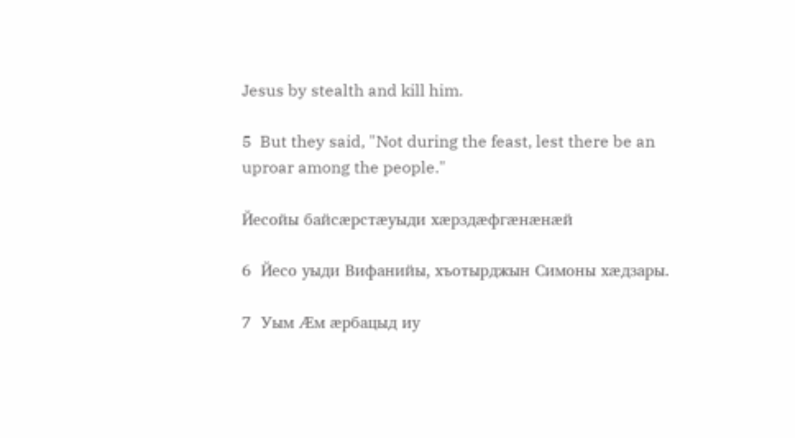Jesus by stealth and kill him.

5  But they said, "Not during the feast, lest there be an uproar among the people."

Йесойы байсæрстæуыди хæрздæфгæнæнæй

6  Йесо уыди Вифанийы, хъотырджын Симоны хæдзары.

7  Уым Æм æрбацыд иу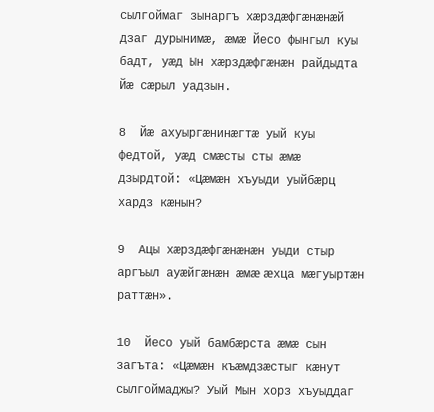сылгоймаг зынаргъ хæрздæфгæнæнæй дзаг дурынимæ, æмæ Йесо фынгыл куы бадт, уæд Ын хæрздæфгæнæн райдыдта Йæ сæрыл уадзын.

8  Йæ ахуыргæнинæгтæ уый куы федтой, уæд смæсты сты æмæ дзырдтой: «Цæмæн хъуыди уыйбæрц хардз кæнын?

9  Ацы хæрздæфгæнæнæн уыди стыр аргъыл ауæйгæнæн æмæ æхца мæгуыртæн раттæн».

10  Йесо уый бамбæрста æмæ сын загъта: «Цæмæн къæмдзæстыг кæнут сылгоймаджы? Уый Мын хорз хъуыддаг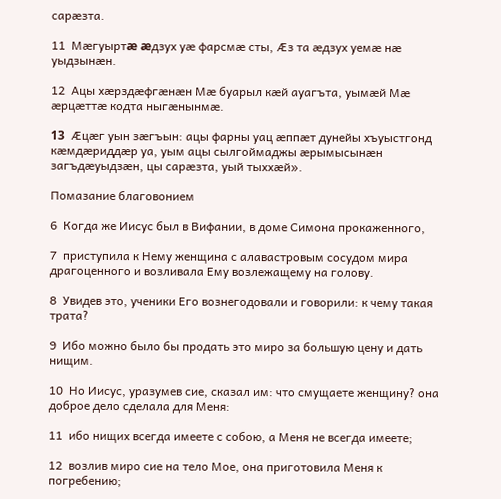сарæзта.

11  Мæгуыртæ æдзух уæ фарсмæ сты, Æз та æдзух уемæ нæ уыдзынæн.

12  Ацы хæрздæфгæнæн Мæ буарыл кæй ауагъта, уымæй Мæ æрцæттæ кодта ныгæнынмæ.

13  Æцæг уын зæгъын: ацы фарны уац æппæт дунейы хъуыстгонд кæмдæриддæр уа, уым ацы сылгоймаджы æрымысынæн загъдæуыдзæн, цы сарæзта, уый тыххæй».

Помазание благовонием

6  Когда же Иисус был в Вифании, в доме Симона прокаженного,

7  приступила к Нему женщина с алавастровым сосудом мира драгоценного и возливала Ему возлежащему на голову.

8  Увидев это, ученики Его вознегодовали и говорили: к чему такая трата?

9  Ибо можно было бы продать это миро за большую цену и дать нищим.

10  Но Иисус, уразумев сие, сказал им: что смущаете женщину? она доброе дело сделала для Меня:

11  ибо нищих всегда имеете с собою, а Меня не всегда имеете;

12  возлив миро сие на тело Мое, она приготовила Меня к погребению;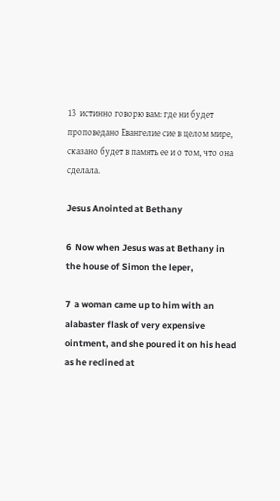13  истинно говорю вам: где ни будет проповедано Евангелие сие в целом мире, сказано будет в память ее и о том, что она сделала.

Jesus Anointed at Bethany

6  Now when Jesus was at Bethany in the house of Simon the leper,

7  a woman came up to him with an alabaster flask of very expensive ointment, and she poured it on his head as he reclined at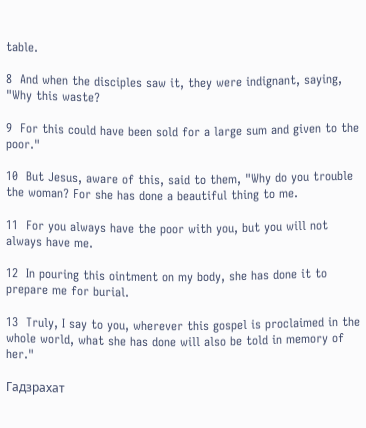table.

8  And when the disciples saw it, they were indignant, saying, "Why this waste?

9  For this could have been sold for a large sum and given to the poor."

10  But Jesus, aware of this, said to them, "Why do you trouble the woman? For she has done a beautiful thing to me.

11  For you always have the poor with you, but you will not always have me.

12  In pouring this ointment on my body, she has done it to prepare me for burial.

13  Truly, I say to you, wherever this gospel is proclaimed in the whole world, what she has done will also be told in memory of her."

Гадзрахат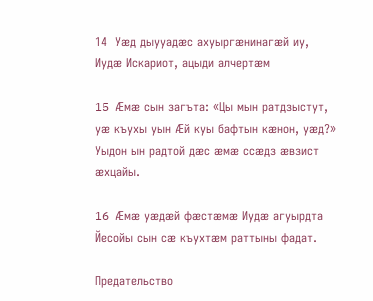14  Уæд дыууадæс ахуыргæнинагæй иу, Иудæ Искариот, ацыди алчертæм

15  Æмæ сын загъта: «Цы мын ратдзыстут, уæ къухы уын Æй куы бафтын кæнон, уæд?» Уыдон ын радтой дæс æмæ ссæдз æвзист æхцайы.

16  Æмæ уæдæй фæстæмæ Иудæ агуырдта Йесойы сын сæ къухтæм раттыны фадат.

Предательство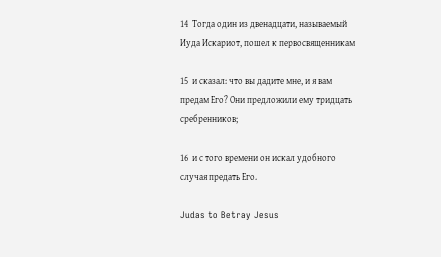14  Тогда один из двенадцати, называемый Иуда Искариот, пошел к первосвященникам

15  и сказал: что вы дадите мне, и я вам предам Его? Они предложили ему тридцать сребренников;

16  и с того времени он искал удобного случая предать Его.

Judas to Betray Jesus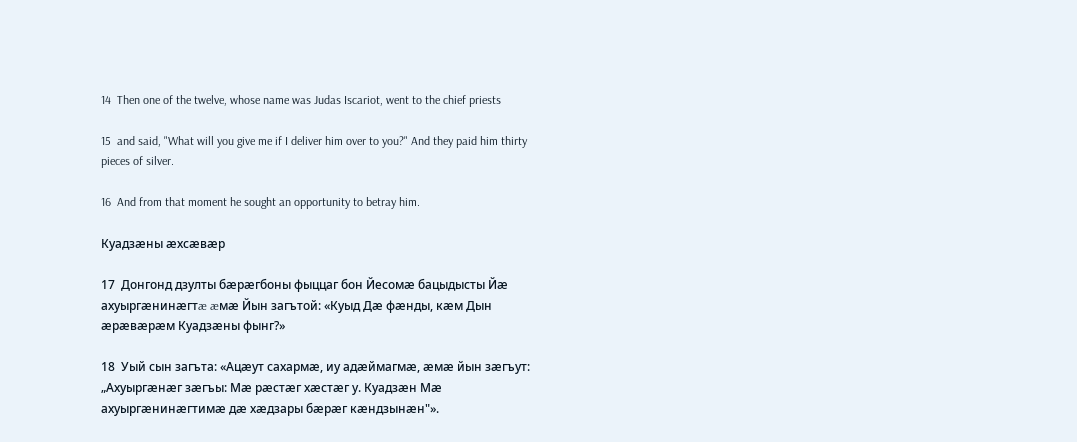14  Then one of the twelve, whose name was Judas Iscariot, went to the chief priests

15  and said, "What will you give me if I deliver him over to you?" And they paid him thirty pieces of silver.

16  And from that moment he sought an opportunity to betray him.

Куадзæны æхсæвæр

17  Донгонд дзулты бæрæгбоны фыццаг бон Йесомæ бацыдысты Йæ ахуыргæнинæгтæ æмæ Йын загътой: «Куыд Дæ фæнды, кæм Дын æрæвæрæм Куадзæны фынг?»

18  Уый сын загъта: «Ацæут сахармæ, иу адæймагмæ, æмæ йын зæгъут: „Ахуыргæнæг зæгъы: Мæ рæстæг хæстæг у. Куадзæн Мæ ахуыргæнинæгтимæ дæ хæдзары бæрæг кæндзынæн"».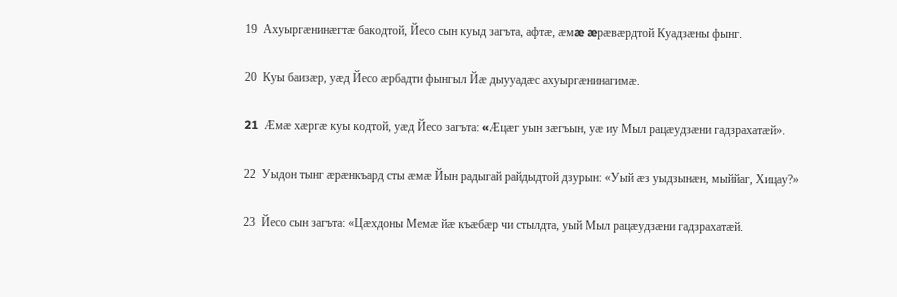19  Ахуыргæнинæгтæ бакодтой, Йесо сын куыд загъта, афтæ, æмæ æрæвæрдтой Куадзæны фынг.

20  Куы баизæр, уæд Йесо æрбадти фынгыл Йæ дыууадæс ахуыргæнинагимæ.

21  Æмæ хæргæ куы кодтой, уæд Йесо загъта: «Æцæг уын зæгъын, уæ иу Мыл рацæудзæни гадзрахатæй».

22  Уыдон тынг æрæнкъард сты æмæ Йын радыгай райдыдтой дзурын: «Уый æз уыдзынæн, мыййаг, Хицау?»

23  Йесо сын загъта: «Цæхдоны Мемæ йæ къæбæр чи стылдта, уый Мыл рацæудзæни гадзрахатæй.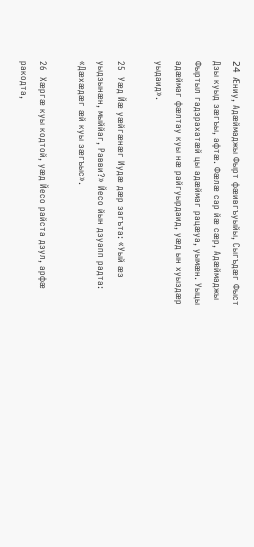24  Æниу, Адæймаджы Фырт фæивгъуыйы, Сыгъдæг Фыст Дзы куыд зæгъы, афтæ. Фæлæ сар йæ сæр, Адæймаджы Фыртыл гадзрахатæй цы адæймаг рацæуа, уымæн. Уыцы адæймаг фæлтау куы нæ райгуырдаид, уæд ын хуыздæр уыдаид».

25  Уæд Йæ уæйгæнæг Иудæ дæр загъта: «Уый æз уыдзынæн, мыййаг, Равви?» Йесо йын дзуапп радта: «Дæхæдæг æй куы зæгъыс».

26  Хæргæ куы кодтой, уæд Йесо райста дзул, арфæ ракодта,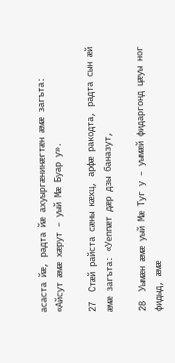асаста йæ, радта йæ ахуыргæнинæгтæн æмæ загъта: «Айсут æмæ хæрут – уый Мæ Буар у».

27  Стæй райста сæны кæхц, арфæ ракодта, радта сын æй æмæ загъта: «Уеппæт дæр дзы баназут,

28  Уымæн æмæ уый Мæ Туг у – уымæй фидаргонд цæуы ног фидыд, æмæ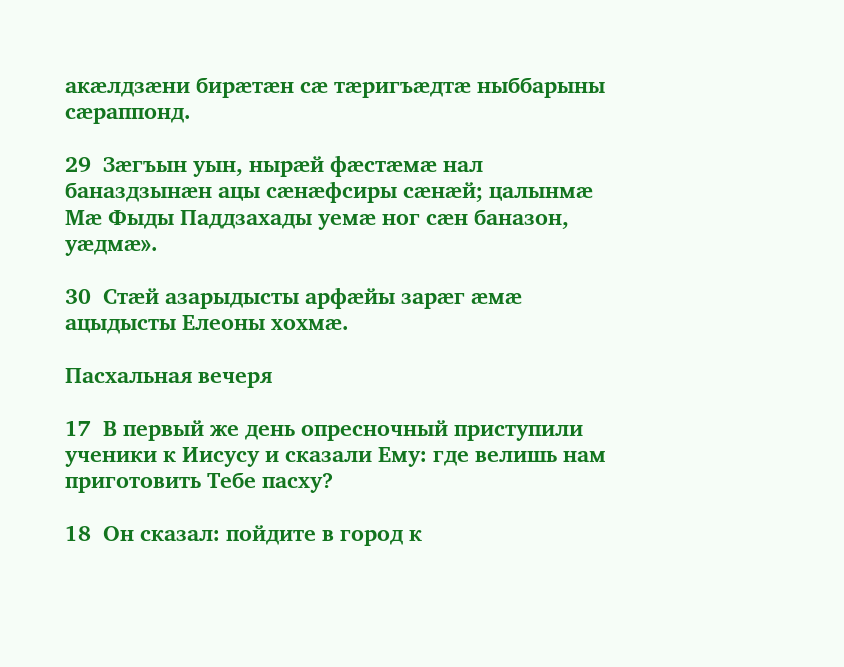акæлдзæни бирæтæн сæ тæригъæдтæ ныббарыны сæраппонд.

29  Зæгъын уын, нырæй фæстæмæ нал баназдзынæн ацы сæнæфсиры сæнæй; цалынмæ Мæ Фыды Паддзахады уемæ ног сæн баназон, уæдмæ».

30  Стæй азарыдысты арфæйы зарæг æмæ ацыдысты Елеоны хохмæ.

Пасхальная вечеря

17  В первый же день опресночный приступили ученики к Иисусу и сказали Ему: где велишь нам приготовить Тебе пасху?

18  Он сказал: пойдите в город к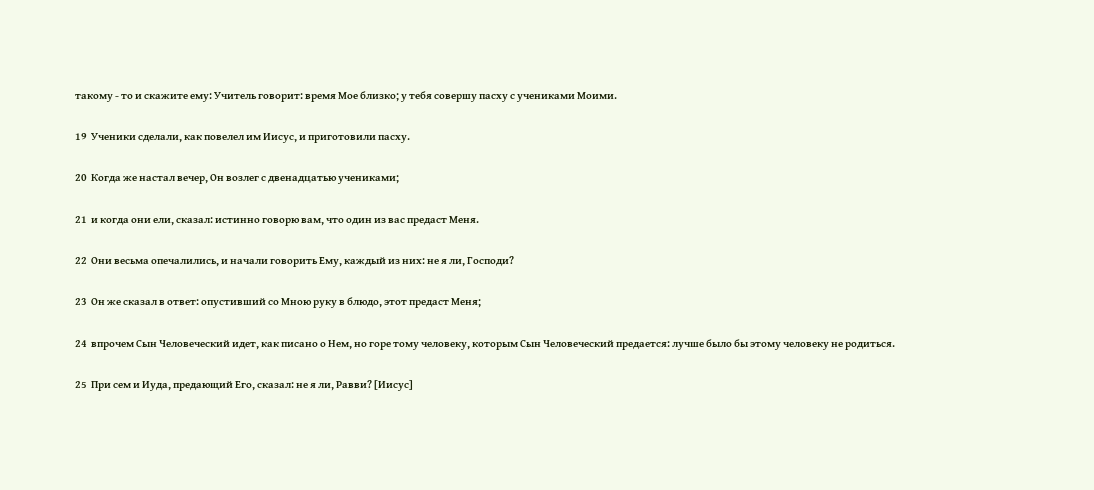такому - то и скажите ему: Учитель говорит: время Мое близко; у тебя совершу пасху с учениками Моими.

19  Ученики сделали, как повелел им Иисус, и приготовили пасху.

20  Когда же настал вечер, Он возлег с двенадцатью учениками;

21  и когда они ели, сказал: истинно говорю вам, что один из вас предаст Меня.

22  Они весьма опечалились, и начали говорить Ему, каждый из них: не я ли, Господи?

23  Он же сказал в ответ: опустивший со Мною руку в блюдо, этот предаст Меня;

24  впрочем Сын Человеческий идет, как писано о Нем, но горе тому человеку, которым Сын Человеческий предается: лучше было бы этому человеку не родиться.

25  При сем и Иуда, предающий Его, сказал: не я ли, Равви? [Иисус]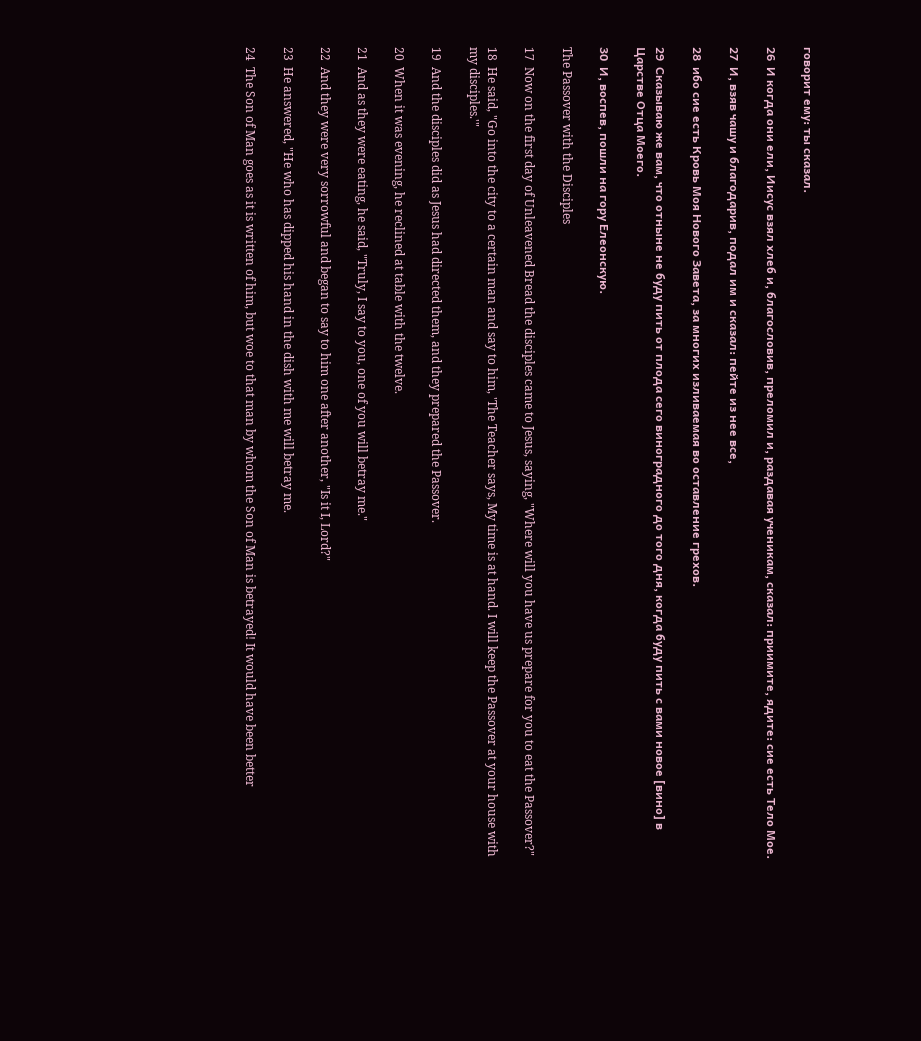говорит ему: ты сказал.

26  И когда они ели, Иисус взял хлеб и, благословив, преломил и, раздавая ученикам, сказал: приимите, ядите: сие есть Тело Мое.

27  И, взяв чашу и благодарив, подал им и сказал: пейте из нее все,

28  ибо сие есть Кровь Моя Нового Завета, за многих изливаемая во оставление грехов.

29  Сказываю же вам, что отныне не буду пить от плода сего виноградного до того дня, когда буду пить с вами новое [вино] в Царстве Отца Моего.

30  И, воспев, пошли на гору Елеонскую.

The Passover with the Disciples

17  Now on the first day of Unleavened Bread the disciples came to Jesus, saying, "Where will you have us prepare for you to eat the Passover?"

18  He said, "Go into the city to a certain man and say to him, 'The Teacher says, My time is at hand. I will keep the Passover at your house with my disciples.'"

19  And the disciples did as Jesus had directed them, and they prepared the Passover.

20  When it was evening, he reclined at table with the twelve.

21  And as they were eating, he said, "Truly, I say to you, one of you will betray me."

22  And they were very sorrowful and began to say to him one after another, "Is it I, Lord?"

23  He answered, "He who has dipped his hand in the dish with me will betray me.

24  The Son of Man goes as it is written of him, but woe to that man by whom the Son of Man is betrayed! It would have been better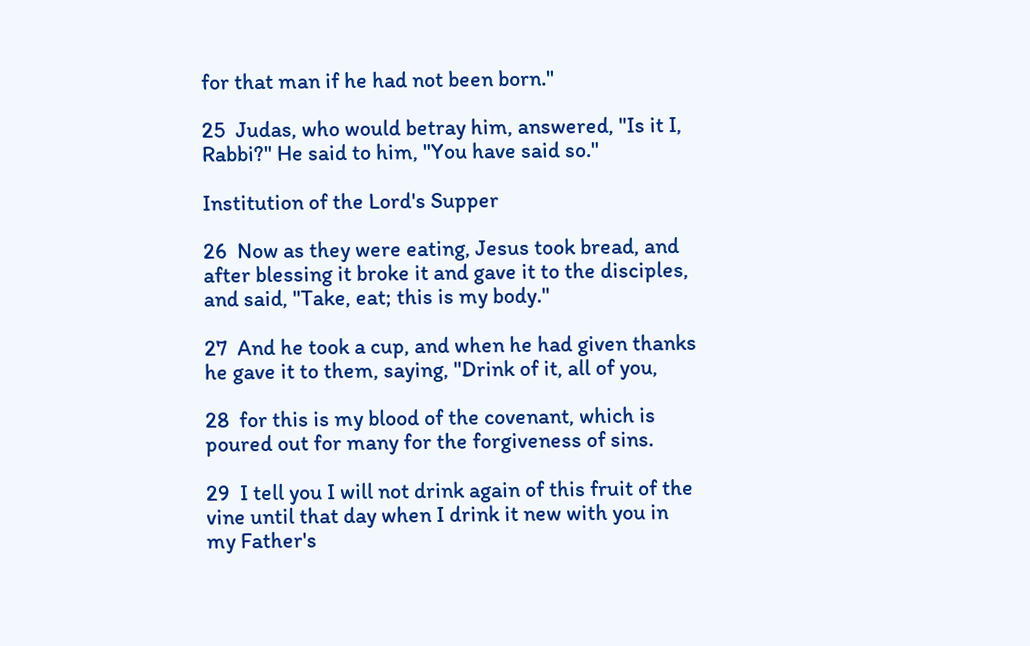for that man if he had not been born."

25  Judas, who would betray him, answered, "Is it I, Rabbi?" He said to him, "You have said so."

Institution of the Lord's Supper

26  Now as they were eating, Jesus took bread, and after blessing it broke it and gave it to the disciples, and said, "Take, eat; this is my body."

27  And he took a cup, and when he had given thanks he gave it to them, saying, "Drink of it, all of you,

28  for this is my blood of the covenant, which is poured out for many for the forgiveness of sins.

29  I tell you I will not drink again of this fruit of the vine until that day when I drink it new with you in my Father's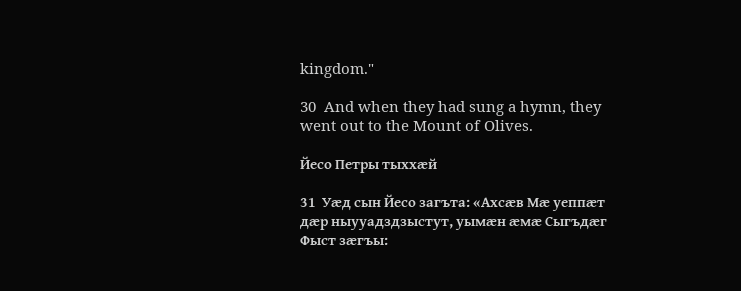kingdom."

30  And when they had sung a hymn, they went out to the Mount of Olives.

Йесо Петры тыххæй

31  Уæд сын Йесо загъта: «Ахсæв Мæ уеппæт дæр ныууадздзыстут, уымæн æмæ Сыгъдæг Фыст зæгъы: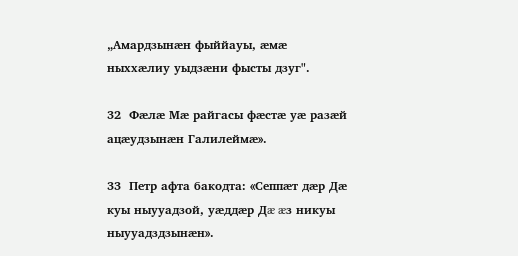„Амардзынæн фыййауы, æмæ ныххæлиу уыдзæни фысты дзуг".

32  Фæлæ Мæ райгасы фæстæ уæ разæй ацæудзынæн Галилеймæ».

33  Петр афта бакодта: «Сеппæт дæр Дæ куы ныууадзой, уæддæр Дæ æз никуы ныууадздзынæн».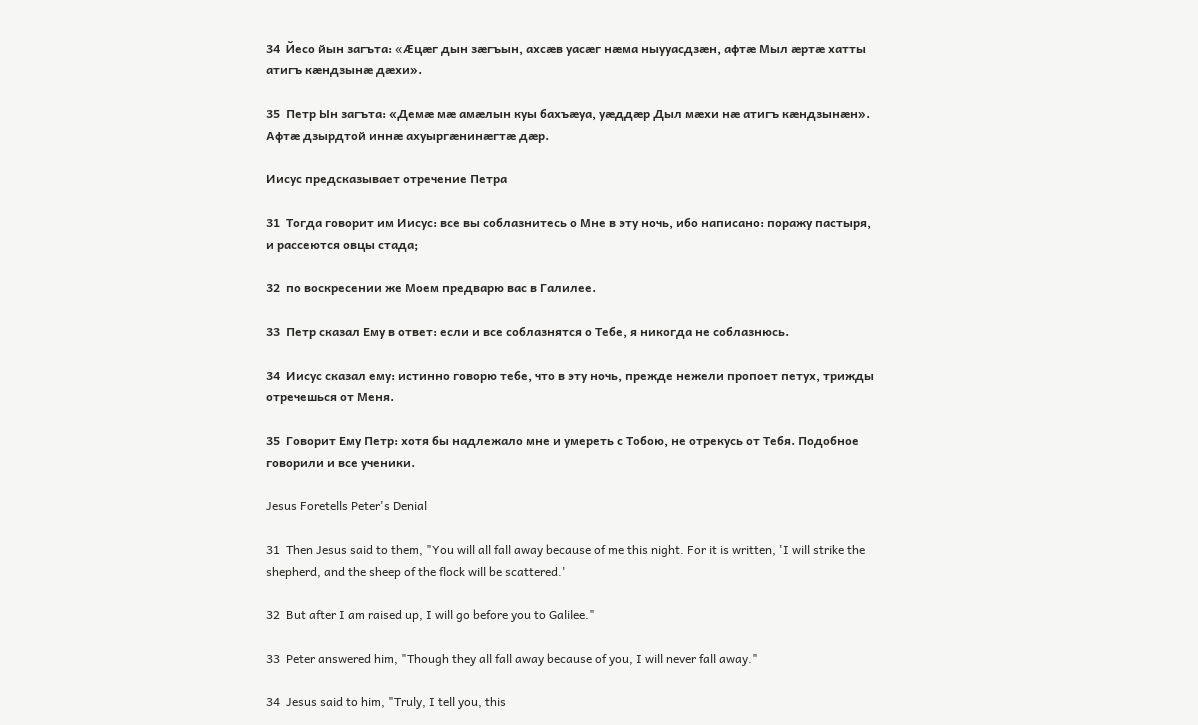34  Йесо йын загъта: «Æцæг дын зæгъын, ахсæв уасæг нæма ныууасдзæн, афтæ Мыл æртæ хатты атигъ кæндзынæ дæхи».

35  Петр Ын загъта: «Демæ мæ амæлын куы бахъæуа, уæддæр Дыл мæхи нæ атигъ кæндзынæн». Афтæ дзырдтой иннæ ахуыргæнинæгтæ дæр.

Иисус предсказывает отречение Петра

31  Тогда говорит им Иисус: все вы соблазнитесь о Мне в эту ночь, ибо написано: поражу пастыря, и рассеются овцы стада;

32  по воскресении же Моем предварю вас в Галилее.

33  Петр сказал Ему в ответ: если и все соблазнятся о Тебе, я никогда не соблазнюсь.

34  Иисус сказал ему: истинно говорю тебе, что в эту ночь, прежде нежели пропоет петух, трижды отречешься от Меня.

35  Говорит Ему Петр: хотя бы надлежало мне и умереть с Тобою, не отрекусь от Тебя. Подобное говорили и все ученики.

Jesus Foretells Peter's Denial

31  Then Jesus said to them, "You will all fall away because of me this night. For it is written, 'I will strike the shepherd, and the sheep of the flock will be scattered.'

32  But after I am raised up, I will go before you to Galilee."

33  Peter answered him, "Though they all fall away because of you, I will never fall away."

34  Jesus said to him, "Truly, I tell you, this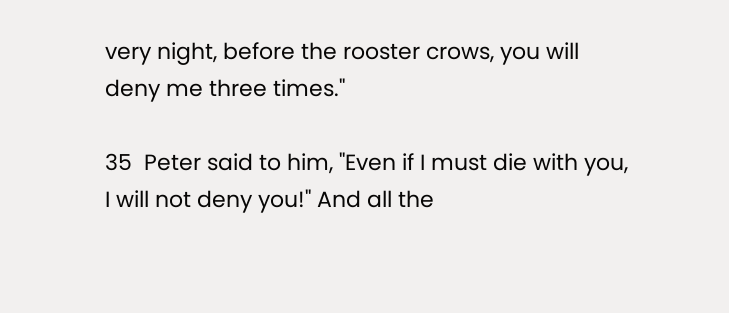very night, before the rooster crows, you will deny me three times."

35  Peter said to him, "Even if I must die with you, I will not deny you!" And all the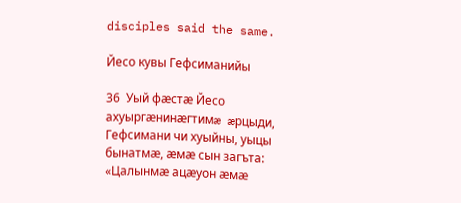disciples said the same.

Йесо кувы Гефсиманийы

36  Уый фæстæ Йесо ахуыргæнинæгтимæ æрцыди, Гефсимани чи хуыйны, уыцы бынатмæ, æмæ сын загъта: «Цалынмæ ацæуон æмæ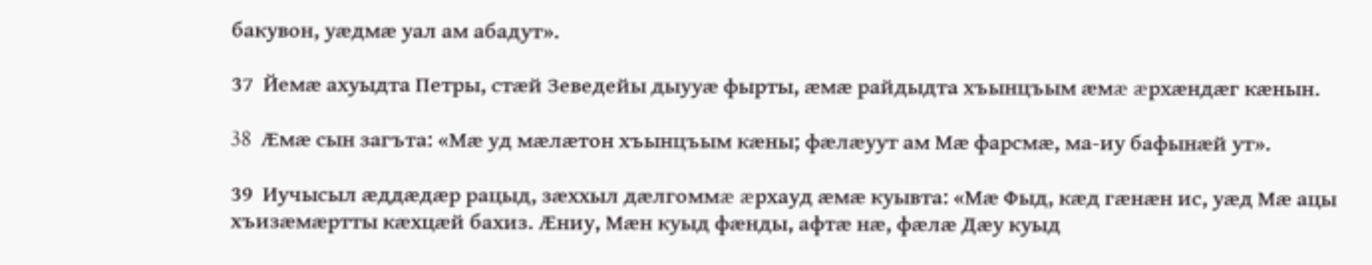бакувон, уæдмæ уал ам абадут».

37  Йемæ ахуыдта Петры, стæй Зеведейы дыууæ фырты, æмæ райдыдта хъынцъым æмæ æрхæндæг кæнын.

38  Æмæ сын загъта: «Мæ уд мæлæтон хъынцъым кæны; фæлæуут ам Мæ фарсмæ, ма-иу бафынæй ут».

39  Иучысыл æддæдæр рацыд, зæххыл дæлгоммæ æрхауд æмæ куывта: «Мæ Фыд, кæд гæнæн ис, уæд Мæ ацы хъизæмæртты кæхцæй бахиз. Æниу, Мæн куыд фæнды, афтæ нæ, фæлæ Дæу куыд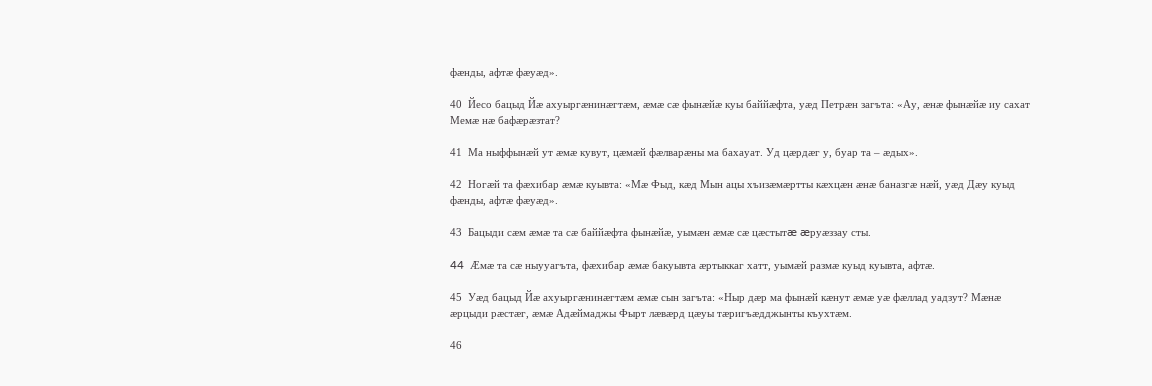фæнды, афтæ фæуæд».

40  Йесо бацыд Йæ ахуыргæнинæгтæм, æмæ сæ фынæйæ куы баййæфта, уæд Петрæн загъта: «Ау, æнæ фынæйæ иу сахат Мемæ нæ бафæрæзтат?

41  Ма ныффынæй ут æмæ кувут, цæмæй фæлварæны ма бахауат. Уд цæрдæг у, буар та – æдых».

42  Ногæй та фæхибар æмæ куывта: «Мæ Фыд, кæд Мын ацы хъизæмæртты кæхцæн æнæ баназгæ нæй, уæд Дæу куыд фæнды, афтæ фæуæд».

43  Бацыди сæм æмæ та сæ баййæфта фынæйæ, уымæн æмæ сæ цæстытæ æруæззау сты.

44  Æмæ та сæ ныууагъта, фæхибар æмæ бакуывта æртыккаг хатт, уымæй размæ куыд куывта, афтæ.

45  Уæд бацыд Йæ ахуыргæнинæгтæм æмæ сын загъта: «Ныр дæр ма фынæй кæнут æмæ уæ фæллад уадзут? Мæнæ æрцыди рæстæг, æмæ Адæймаджы Фырт лæвæрд цæуы тæригъæдджынты къухтæм.

46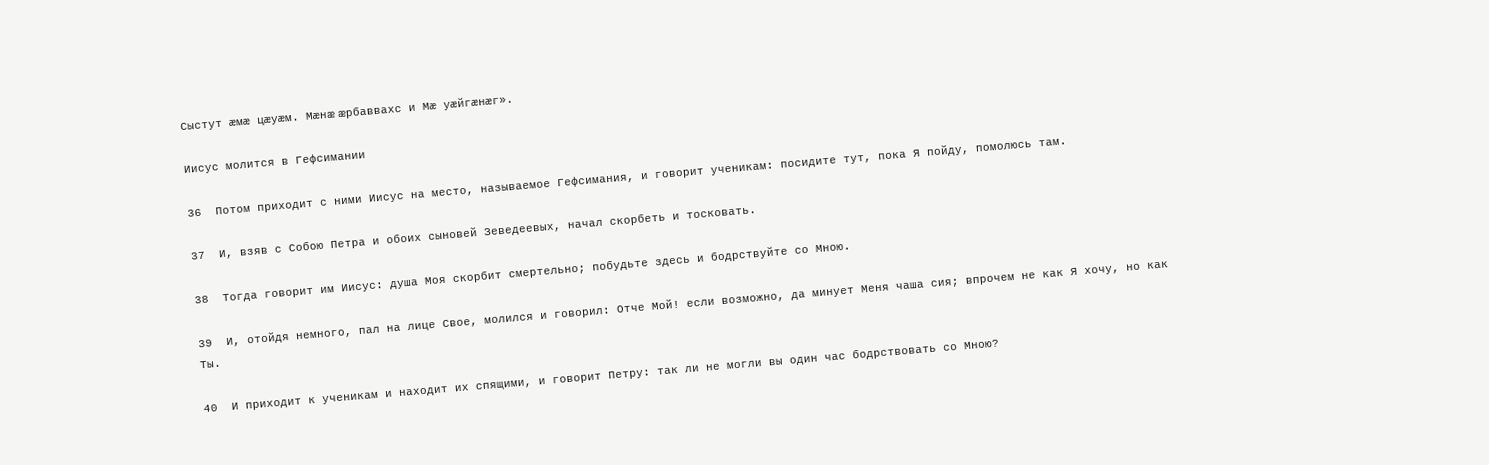Сыстут æмæ цæуæм. Мæнæ æрбаввахс и Мæ уæйгæнæг».

Иисус молится в Гефсимании

36  Потом приходит с ними Иисус на место, называемое Гефсимания, и говорит ученикам: посидите тут, пока Я пойду, помолюсь там.

37  И, взяв с Собою Петра и обоих сыновей Зеведеевых, начал скорбеть и тосковать.

38  Тогда говорит им Иисус: душа Моя скорбит смертельно; побудьте здесь и бодрствуйте со Мною.

39  И, отойдя немного, пал на лице Свое, молился и говорил: Отче Мой! если возможно, да минует Меня чаша сия; впрочем не как Я хочу, но как Ты.

40  И приходит к ученикам и находит их спящими, и говорит Петру: так ли не могли вы один час бодрствовать со Мною?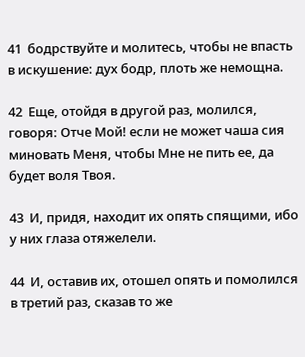41  бодрствуйте и молитесь, чтобы не впасть в искушение: дух бодр, плоть же немощна.

42  Еще, отойдя в другой раз, молился, говоря: Отче Мой! если не может чаша сия миновать Меня, чтобы Мне не пить ее, да будет воля Твоя.

43  И, придя, находит их опять спящими, ибо у них глаза отяжелели.

44  И, оставив их, отошел опять и помолился в третий раз, сказав то же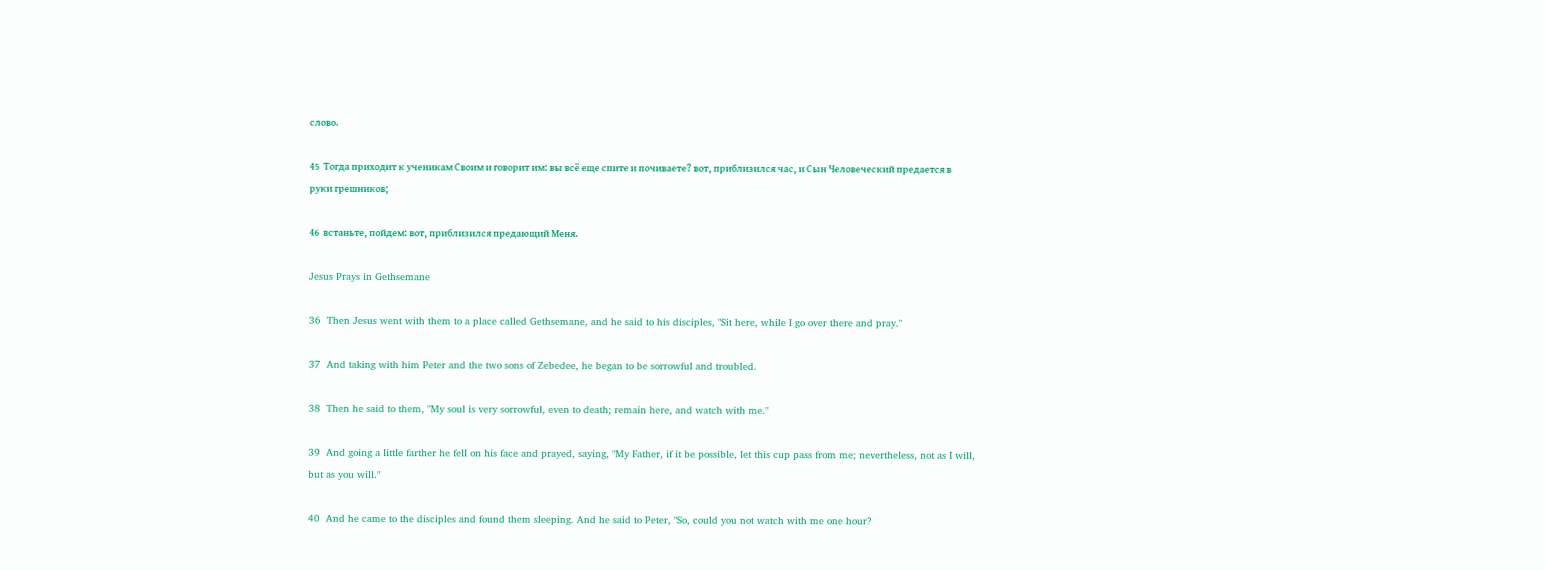слово.

45  Тогда приходит к ученикам Своим и говорит им: вы всё еще спите и почиваете? вот, приблизился час, и Сын Человеческий предается в руки грешников;

46  встаньте, пойдем: вот, приблизился предающий Меня.

Jesus Prays in Gethsemane

36  Then Jesus went with them to a place called Gethsemane, and he said to his disciples, "Sit here, while I go over there and pray."

37  And taking with him Peter and the two sons of Zebedee, he began to be sorrowful and troubled.

38  Then he said to them, "My soul is very sorrowful, even to death; remain here, and watch with me."

39  And going a little farther he fell on his face and prayed, saying, "My Father, if it be possible, let this cup pass from me; nevertheless, not as I will, but as you will."

40  And he came to the disciples and found them sleeping. And he said to Peter, "So, could you not watch with me one hour?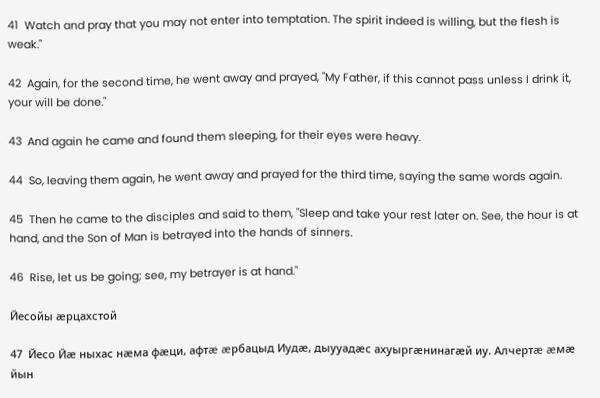41  Watch and pray that you may not enter into temptation. The spirit indeed is willing, but the flesh is weak."

42  Again, for the second time, he went away and prayed, "My Father, if this cannot pass unless I drink it, your will be done."

43  And again he came and found them sleeping, for their eyes were heavy.

44  So, leaving them again, he went away and prayed for the third time, saying the same words again.

45  Then he came to the disciples and said to them, "Sleep and take your rest later on. See, the hour is at hand, and the Son of Man is betrayed into the hands of sinners.

46  Rise, let us be going; see, my betrayer is at hand."

Йесойы æрцахстой

47  Йесо Йæ ныхас нæма фæци, афтæ æрбацыд Иудæ, дыууадæс ахуыргæнинагæй иу. Алчертæ æмæ йын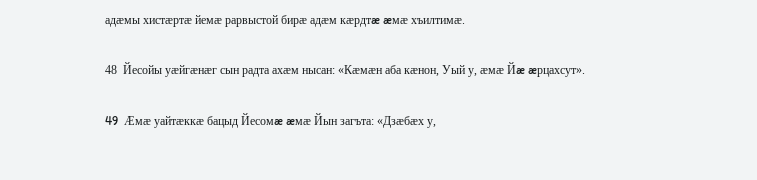адæмы хистæртæ йемæ рарвыстой бирæ адæм кæрдтæ æмæ хъилтимæ.

48  Йесойы уæйгæнæг сын радта ахæм нысан: «Кæмæн аба кæнон, Уый у, æмæ Йæ æрцахсут».

49  Æмæ уайтæккæ бацыд Йесомæ æмæ Йын загъта: «Дзæбæх у,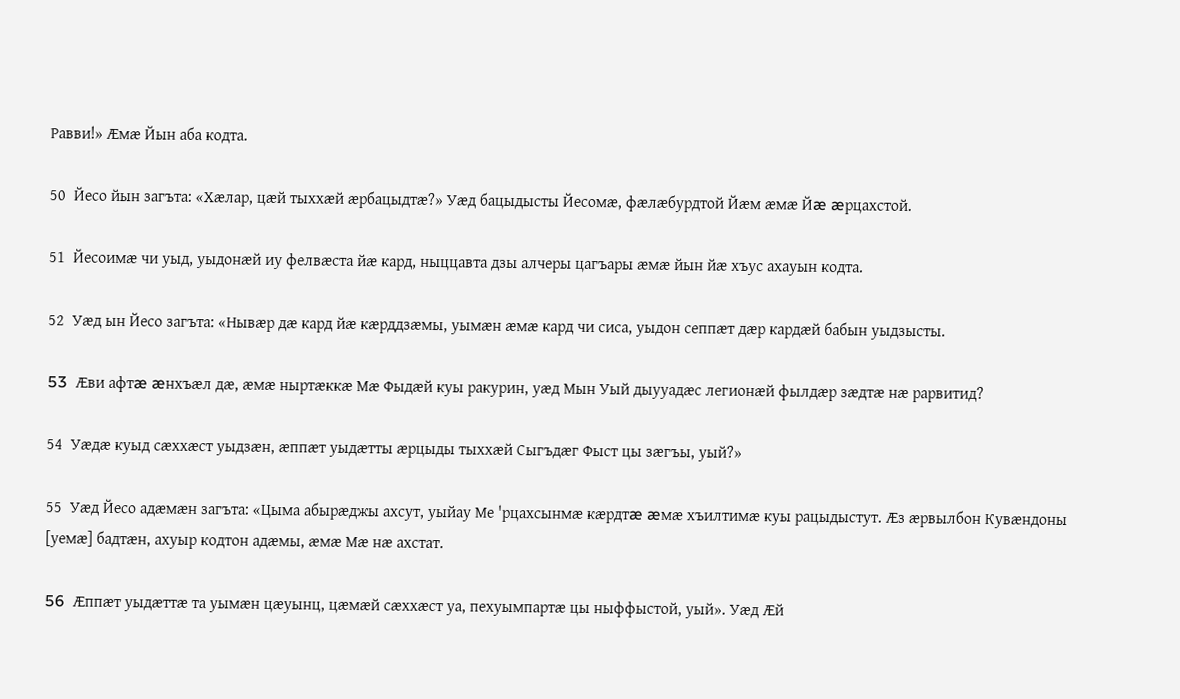Равви!» Æмæ Йын аба кодта.

50  Йесо йын загъта: «Хæлар, цæй тыххæй æрбацыдтæ?» Уæд бацыдысты Йесомæ, фæлæбурдтой Йæм æмæ Йæ æрцахстой.

51  Йесоимæ чи уыд, уыдонæй иу фелвæста йæ кард, ныццавта дзы алчеры цагъары æмæ йын йæ хъус ахауын кодта.

52  Уæд ын Йесо загъта: «Нывæр дæ кард йæ кæрддзæмы, уымæн æмæ кард чи сиса, уыдон сеппæт дæр кардæй бабын уыдзысты.

53  Æви афтæ æнхъæл дæ, æмæ ныртæккæ Мæ Фыдæй куы ракурин, уæд Мын Уый дыууадæс легионæй фылдæр зæдтæ нæ рарвитид?

54  Уæдæ куыд сæххæст уыдзæн, æппæт уыдæтты æрцыды тыххæй Сыгъдæг Фыст цы зæгъы, уый?»

55  Уæд Йесо адæмæн загъта: «Цыма абырæджы ахсут, уыйау Ме 'рцахсынмæ кæрдтæ æмæ хъилтимæ куы рацыдыстут. Æз æрвылбон Кувæндоны [уемæ] бадтæн, ахуыр кодтон адæмы, æмæ Мæ нæ ахстат.

56  Æппæт уыдæттæ та уымæн цæуынц, цæмæй сæххæст уа, пехуымпартæ цы ныффыстой, уый». Уæд Æй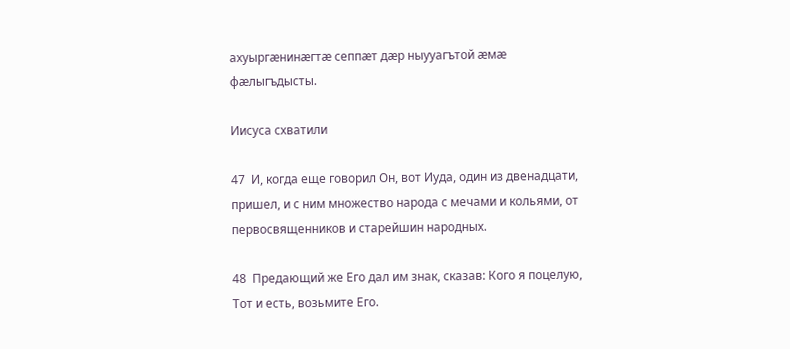ахуыргæнинæгтæ сеппæт дæр ныууагътой æмæ фæлыгъдысты.

Иисуса схватили

47  И, когда еще говорил Он, вот Иуда, один из двенадцати, пришел, и с ним множество народа с мечами и кольями, от первосвященников и старейшин народных.

48  Предающий же Его дал им знак, сказав: Кого я поцелую, Тот и есть, возьмите Его.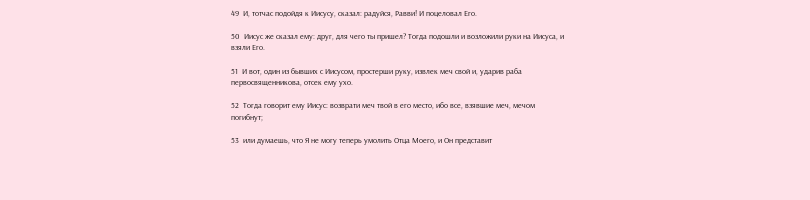49  И, тотчас подойдя к Иисусу, сказал: радуйся, Равви! И поцеловал Его.

50  Иисус же сказал ему: друг, для чего ты пришел? Тогда подошли и возложили руки на Иисуса, и взяли Его.

51  И вот, один из бывших с Иисусом, простерши руку, извлек меч свой и, ударив раба первосвященникова, отсек ему ухо.

52  Тогда говорит ему Иисус: возврати меч твой в его место, ибо все, взявшие меч, мечом погибнут;

53  или думаешь, что Я не могу теперь умолить Отца Моего, и Он представит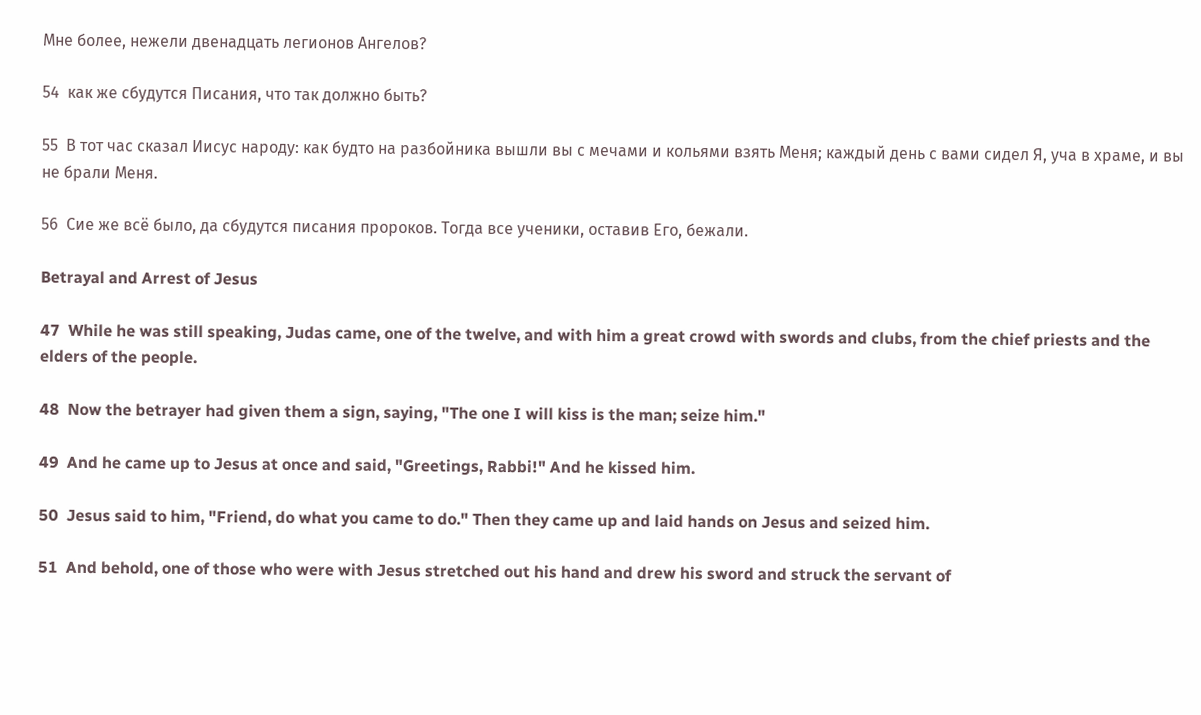Мне более, нежели двенадцать легионов Ангелов?

54  как же сбудутся Писания, что так должно быть?

55  В тот час сказал Иисус народу: как будто на разбойника вышли вы с мечами и кольями взять Меня; каждый день с вами сидел Я, уча в храме, и вы не брали Меня.

56  Сие же всё было, да сбудутся писания пророков. Тогда все ученики, оставив Его, бежали.

Betrayal and Arrest of Jesus

47  While he was still speaking, Judas came, one of the twelve, and with him a great crowd with swords and clubs, from the chief priests and the elders of the people.

48  Now the betrayer had given them a sign, saying, "The one I will kiss is the man; seize him."

49  And he came up to Jesus at once and said, "Greetings, Rabbi!" And he kissed him.

50  Jesus said to him, "Friend, do what you came to do." Then they came up and laid hands on Jesus and seized him.

51  And behold, one of those who were with Jesus stretched out his hand and drew his sword and struck the servant of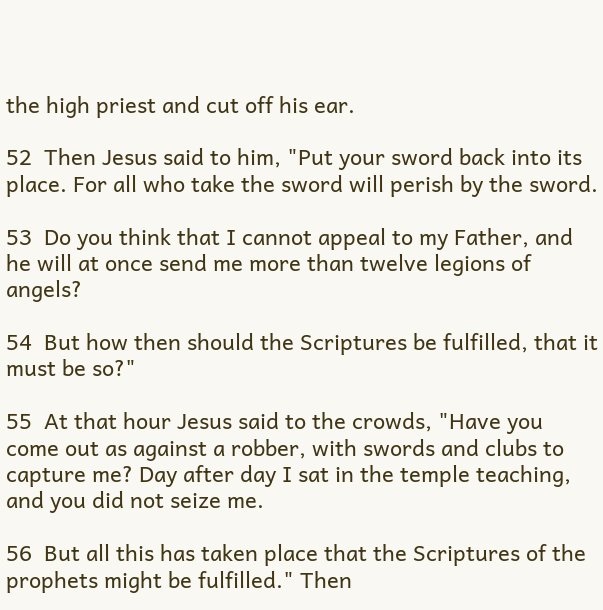the high priest and cut off his ear.

52  Then Jesus said to him, "Put your sword back into its place. For all who take the sword will perish by the sword.

53  Do you think that I cannot appeal to my Father, and he will at once send me more than twelve legions of angels?

54  But how then should the Scriptures be fulfilled, that it must be so?"

55  At that hour Jesus said to the crowds, "Have you come out as against a robber, with swords and clubs to capture me? Day after day I sat in the temple teaching, and you did not seize me.

56  But all this has taken place that the Scriptures of the prophets might be fulfilled." Then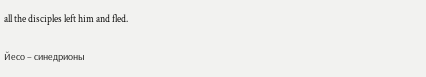all the disciples left him and fled.

Йесо – синедрионы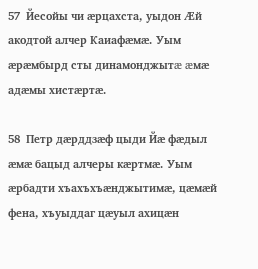57  Йесойы чи æрцахста, уыдон Æй акодтой алчер Каиафæмæ. Уым æрæмбырд сты динамонджытæ æмæ адæмы хистæртæ.

58  Петр дæрддзæф цыди Йæ фæдыл æмæ бацыд алчеры кæртмæ. Уым æрбадти хъахъхъæнджытимæ, цæмæй фена, хъуыддаг цæуыл ахицæн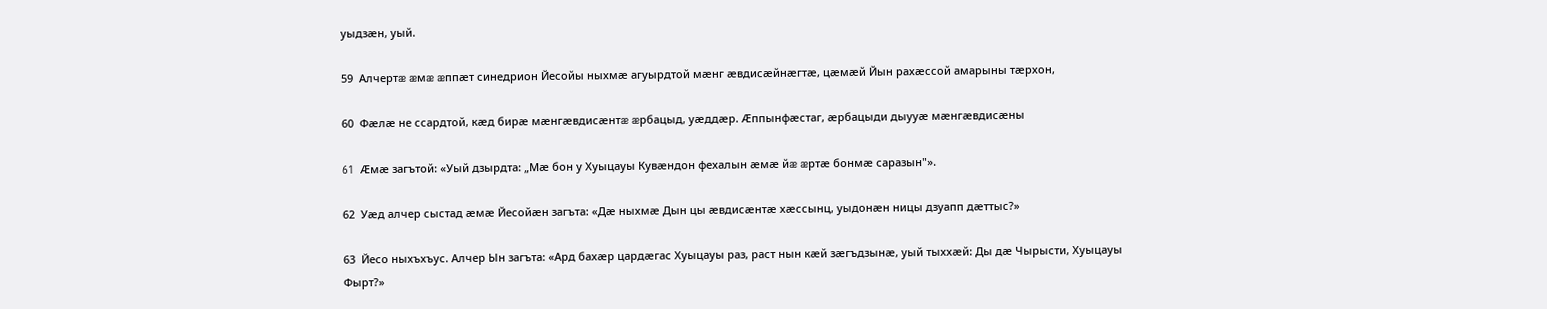уыдзæн, уый.

59  Алчертæ æмæ æппæт синедрион Йесойы ныхмæ агуырдтой мæнг æвдисæйнæгтæ, цæмæй Йын рахæссой амарыны тæрхон,

60  Фæлæ не ссардтой, кæд бирæ мæнгæвдисæнтæ æрбацыд, уæддæр. Æппынфæстаг, æрбацыди дыууæ мæнгæвдисæны

61  Æмæ загътой: «Уый дзырдта: „Мæ бон у Хуыцауы Кувæндон фехалын æмæ йæ æртæ бонмæ саразын"».

62  Уæд алчер сыстад æмæ Йесойæн загъта: «Дæ ныхмæ Дын цы æвдисæнтæ хæссынц, уыдонæн ницы дзуапп дæттыс?»

63  Йесо ныхъхъус. Алчер Ын загъта: «Ард бахæр цардæгас Хуыцауы раз, раст нын кæй зæгъдзынæ, уый тыххæй: Ды дæ Чырысти, Хуыцауы Фырт?»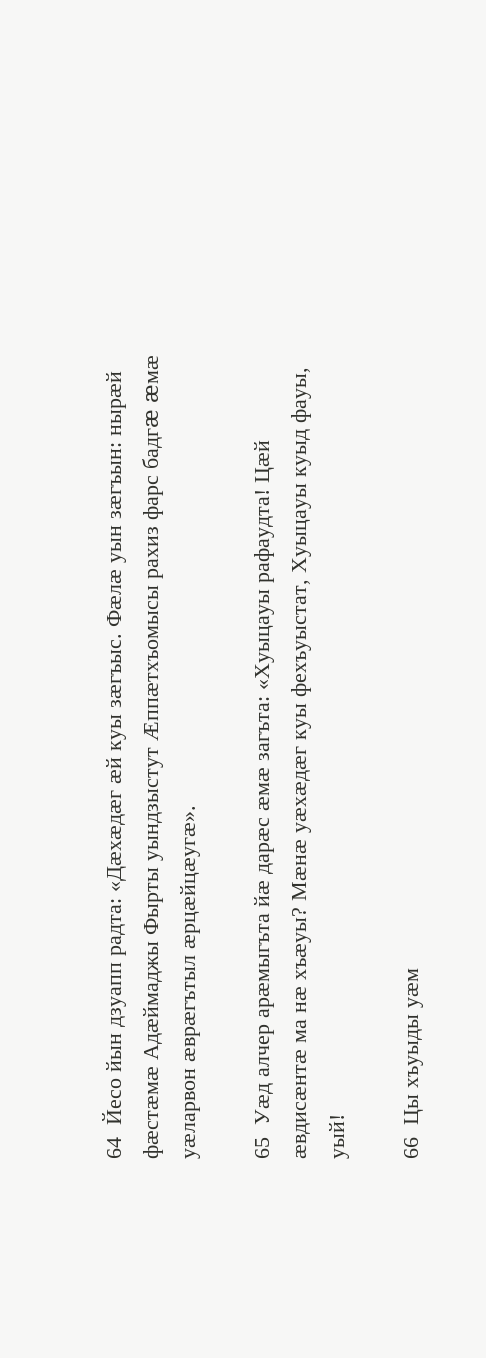64  Йесо йын дзуапп радта: «Дæхæдæг æй куы зæгъыс. Фæлæ уын зæгъын: нырæй фæстæмæ Адæймаджы Фырты уындзыстут Æппæтхъомысы рахиз фарс бадгæ æмæ уæларвон æврæгътыл æрцæйцæугæ».

65  Уæд алчер арæмыгъта йæ дарæс æмæ загъта: «Хуыцауы рафаудта! Цæй æвдисæнтæ ма нæ хъæуы? Мæнæ уæхæдæг куы фехъуыстат, Хуыцауы куыд фауы, уый!

66  Цы хъуыды уæм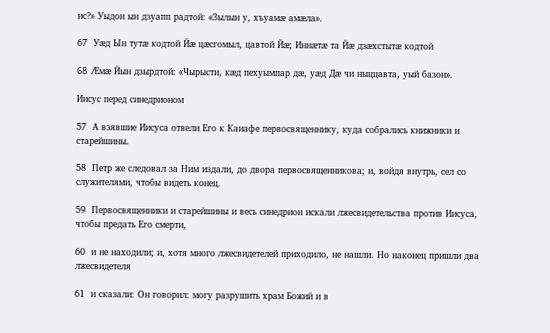ис?» Уыдон ын дзуапп радтой: «Зылын у, хъуамæ амæла».

67  Уæд Ын тутæ кодтой Йæ цæсгомыл, цавтой Йæ; Иннæтæ та Йæ дзæхстытæ кодтой

68  Æмæ Йын дзырдтой: «Чырысти, кæд пехуымпар дæ, уæд Дæ чи ныццавта, уый базон».

Иисус перед синедрионом

57  А взявшие Иисуса отвели Его к Каиафе первосвященнику, куда собрались книжники и старейшины.

58  Петр же следовал за Ним издали, до двора первосвященникова; и, войдя внутрь, сел со служителями, чтобы видеть конец.

59  Первосвященники и старейшины и весь синедрион искали лжесвидетельства против Иисуса, чтобы предать Его смерти,

60  и не находили; и, хотя много лжесвидетелей приходило, не нашли. Но наконец пришли два лжесвидетеля

61  и сказали: Он говорил: могу разрушить храм Божий и в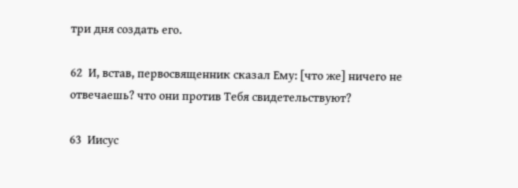три дня создать его.

62  И, встав, первосвященник сказал Ему: [что же] ничего не отвечаешь? что они против Тебя свидетельствуют?

63  Иисус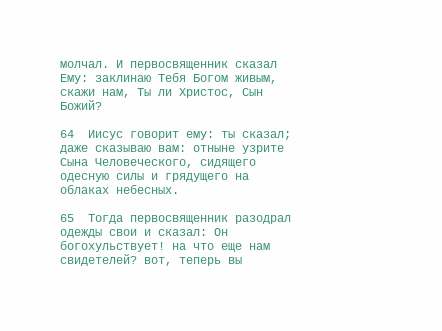молчал. И первосвященник сказал Ему: заклинаю Тебя Богом живым, скажи нам, Ты ли Христос, Сын Божий?

64  Иисус говорит ему: ты сказал; даже сказываю вам: отныне узрите Сына Человеческого, сидящего одесную силы и грядущего на облаках небесных.

65  Тогда первосвященник разодрал одежды свои и сказал: Он богохульствует! на что еще нам свидетелей? вот, теперь вы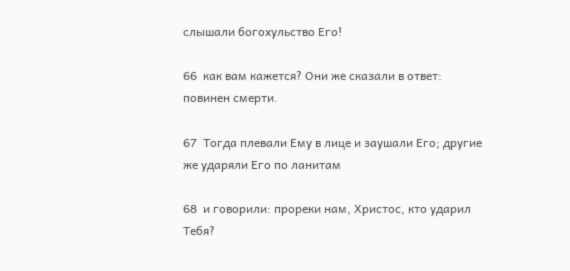слышали богохульство Его!

66  как вам кажется? Они же сказали в ответ: повинен смерти.

67  Тогда плевали Ему в лице и заушали Его; другие же ударяли Его по ланитам

68  и говорили: прореки нам, Христос, кто ударил Тебя?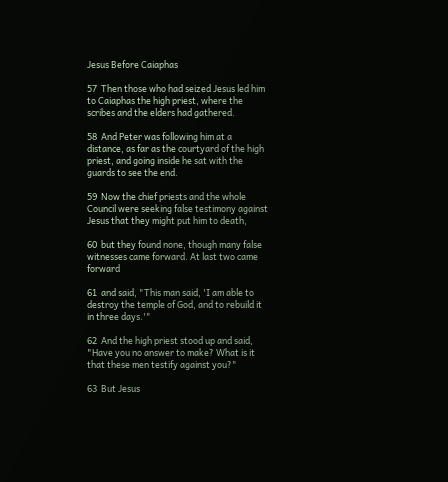Jesus Before Caiaphas

57  Then those who had seized Jesus led him to Caiaphas the high priest, where the scribes and the elders had gathered.

58  And Peter was following him at a distance, as far as the courtyard of the high priest, and going inside he sat with the guards to see the end.

59  Now the chief priests and the whole Council were seeking false testimony against Jesus that they might put him to death,

60  but they found none, though many false witnesses came forward. At last two came forward

61  and said, "This man said, 'I am able to destroy the temple of God, and to rebuild it in three days.'"

62  And the high priest stood up and said, "Have you no answer to make? What is it that these men testify against you?"

63  But Jesus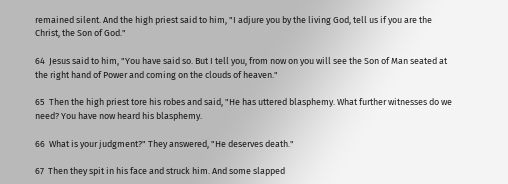remained silent. And the high priest said to him, "I adjure you by the living God, tell us if you are the Christ, the Son of God."

64  Jesus said to him, "You have said so. But I tell you, from now on you will see the Son of Man seated at the right hand of Power and coming on the clouds of heaven."

65  Then the high priest tore his robes and said, "He has uttered blasphemy. What further witnesses do we need? You have now heard his blasphemy.

66  What is your judgment?" They answered, "He deserves death."

67  Then they spit in his face and struck him. And some slapped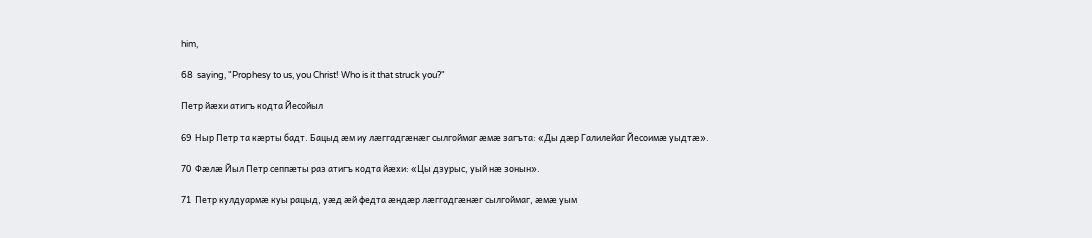him,

68  saying, "Prophesy to us, you Christ! Who is it that struck you?"

Петр йæхи атигъ кодта Йесойыл

69  Ныр Петр та кæрты бадт. Бацыд æм иу лæггадгæнæг сылгоймаг æмæ загъта: «Ды дæр Галилейаг Йесоимæ уыдтæ».

70  Фæлæ Йыл Петр сеппæты раз атигъ кодта йæхи: «Цы дзурыс, уый нæ зонын».

71  Петр кулдуармæ куы рацыд, уæд æй федта æндæр лæггадгæнæг сылгоймаг, æмæ уым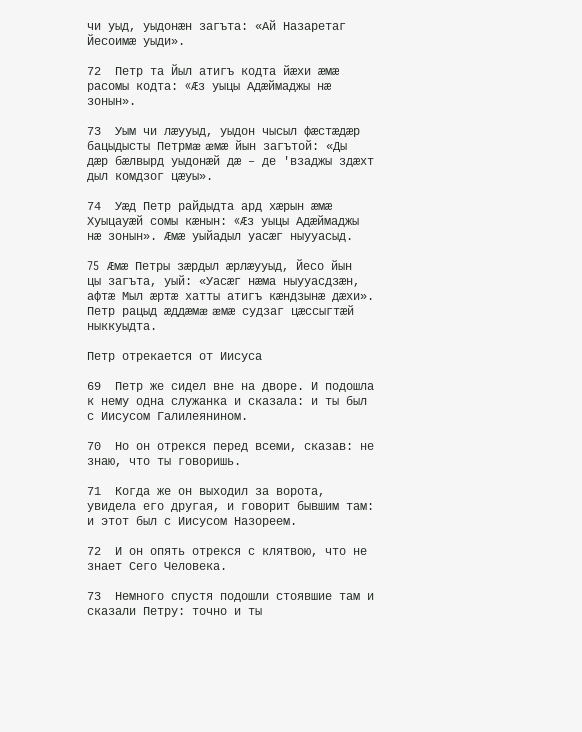чи уыд, уыдонæн загъта: «Ай Назаретаг Йесоимæ уыди».

72  Петр та Йыл атигъ кодта йæхи æмæ расомы кодта: «Æз уыцы Адæймаджы нæ зонын».

73  Уым чи лæууыд, уыдон чысыл фæстæдæр бацыдысты Петрмæ æмæ йын загътой: «Ды дæр бæлвырд уыдонæй дæ – де 'взаджы здæхт дыл комдзог цæуы».

74  Уæд Петр райдыдта ард хæрын æмæ Хуыцауæй сомы кæнын: «Æз уыцы Адæймаджы нæ зонын». Æмæ уыйадыл уасæг ныууасыд.

75  Æмæ Петры зæрдыл æрлæууыд, Йесо йын цы загъта, уый: «Уасæг нæма ныууасдзæн, афтæ Мыл æртæ хатты атигъ кæндзынæ дæхи». Петр рацыд æддæмæ æмæ судзаг цæссыгтæй ныккуыдта.

Петр отрекается от Иисуса

69  Петр же сидел вне на дворе. И подошла к нему одна служанка и сказала: и ты был с Иисусом Галилеянином.

70  Но он отрекся перед всеми, сказав: не знаю, что ты говоришь.

71  Когда же он выходил за ворота, увидела его другая, и говорит бывшим там: и этот был с Иисусом Назореем.

72  И он опять отрекся с клятвою, что не знает Сего Человека.

73  Немного спустя подошли стоявшие там и сказали Петру: точно и ты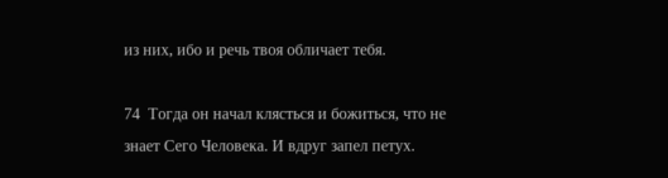из них, ибо и речь твоя обличает тебя.

74  Тогда он начал клясться и божиться, что не знает Сего Человека. И вдруг запел петух.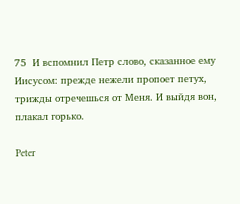75  И вспомнил Петр слово, сказанное ему Иисусом: прежде нежели пропоет петух, трижды отречешься от Меня. И выйдя вон, плакал горько.

Peter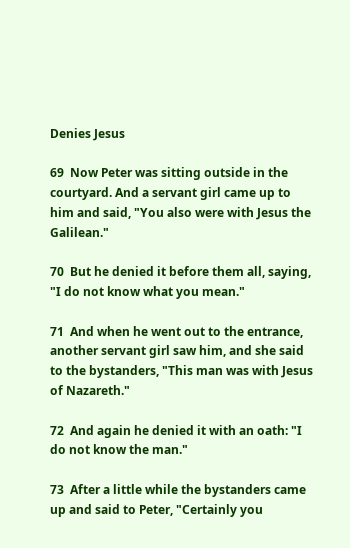Denies Jesus

69  Now Peter was sitting outside in the courtyard. And a servant girl came up to him and said, "You also were with Jesus the Galilean."

70  But he denied it before them all, saying, "I do not know what you mean."

71  And when he went out to the entrance, another servant girl saw him, and she said to the bystanders, "This man was with Jesus of Nazareth."

72  And again he denied it with an oath: "I do not know the man."

73  After a little while the bystanders came up and said to Peter, "Certainly you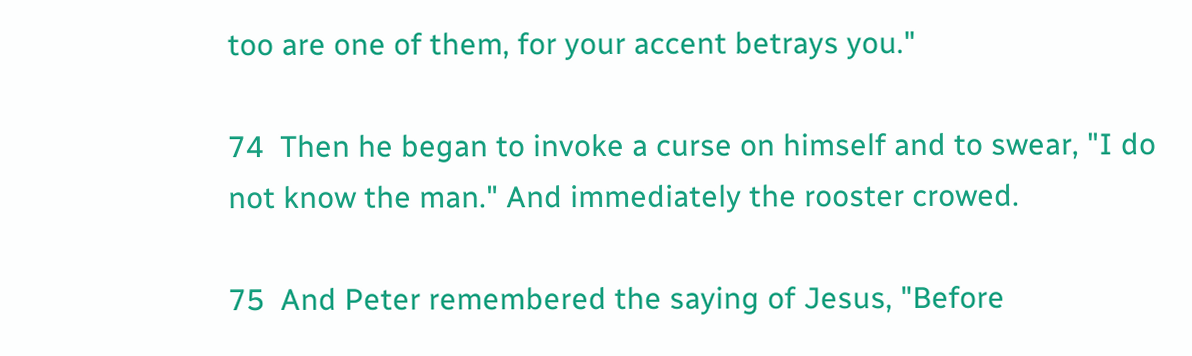too are one of them, for your accent betrays you."

74  Then he began to invoke a curse on himself and to swear, "I do not know the man." And immediately the rooster crowed.

75  And Peter remembered the saying of Jesus, "Before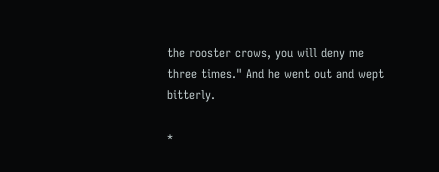the rooster crows, you will deny me three times." And he went out and wept bitterly.

*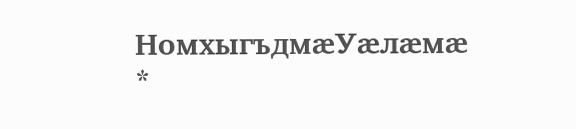НомхыгъдмæУæлæмæ *